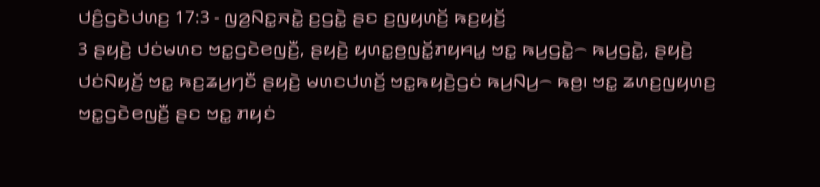ꤓꤢꤨ꤬ꤞꤢꤧꤓꤛꤢ꤬ 17:3 - ꤜꤤ꤬ꤡꤢ꤭ꤏꤢꤧ꤭ ꤢ꤬ꤞꤢꤧ꤭ ꤔꤢ ꤢ꤬ꤜꤟꤛꤢꤩ꤬ ꤒꤢ꤬ꤟꤢꤩ꤬
3 ꤔꤟꤢꤧ꤬ ꤓꤢꤦꤗꤛꤢ ꤠꤢ꤭ꤞꤢꤧꤕꤜꤢꤪ꤬, ꤔꤟꤢꤧ꤬ ꤟꤛꤢ꤭ꤥ꤬ꤜꤢꤩ꤭ꤊꤟꤌꤣ꤭ ꤠꤢ꤭ ꤒꤣ꤬ꤞꤢꤧ꤭꤮ ꤒꤣ꤬ꤞꤢꤧ꤭, ꤔꤟꤢꤧ꤬ ꤓꤢꤦꤡꤟꤢꤩ꤬ ꤠꤢ꤭ ꤒꤢ꤬ꤘꤣ꤬ꤚꤢꤪ ꤔꤟꤢꤧ꤬ ꤗꤛꤢꤓꤛꤢꤩ꤬ ꤠꤢ꤭ꤒꤟꤢꤧ꤬ꤞꤢꤦ ꤒꤣ꤬ꤡꤣ꤬꤮ ꤒꤥ꤬꤯ ꤠꤢ꤭ ꤘꤛꤢ꤬ꤜꤟꤛꤢ꤬ ꤠꤢ꤭ꤞꤢꤧꤕꤜꤢꤪ꤬ ꤔꤢ ꤠꤢ꤭ ꤊꤟꤢꤦ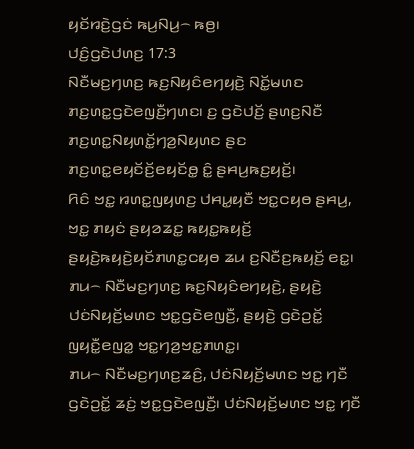ꤟꤢꤩꤙꤢꤧ꤬ꤞꤢꤦ ꤒꤣ꤬ꤡꤣ꤬꤮ ꤒꤥ꤬꤯
ꤓꤢꤨ꤬ꤞꤢꤧꤓꤛꤢ꤬ 17:3
ꤡꤢꤪꤗꤢ꤬ꤚꤛꤢ꤬ ꤒꤢ꤬ꤡꤟꤢꤨꤕꤚꤟꤢꤧ꤬ ꤡꤢꤩ꤭ꤗꤛꤢ ꤊꤢ꤬ꤛꤢ꤭ꤞꤢꤧꤕꤜꤢꤪ꤬ꤚꤛꤢ꤯ ꤢ꤬ ꤞꤢꤧꤓꤢꤩ꤬ ꤔꤛꤢ꤬ꤡꤢꤪ ꤊꤢ꤬ꤛꤢ꤭ꤡꤟꤛꤢꤩ꤭ꤚꤤ꤬ꤡꤟꤛꤢ ꤔꤢ ꤊꤢ꤬ꤛꤢ꤭ꤕꤟꤢꤩꤢꤩ꤬ꤕꤟꤢꤩꤥ꤭ ꤢꤨ꤭ ꤔꤌꤣ꤬ꤒꤢ꤬ꤟꤢꤩ꤬꤯
ꤖꤢꤨ ꤠꤢ꤭ ꤙꤛꤢ꤭ꤜꤟꤛꤢ꤬ ꤓꤌꤣ꤭ꤟꤢꤪ ꤠꤢ꤭ꤍꤟꤥ ꤔꤌꤣ꤬, ꤠꤢ꤭ ꤊꤟꤢꤦ ꤔꤟꤤꤘꤢ꤭ ꤒꤟꤢ꤭ꤒꤟꤢꤩ꤬ ꤔꤟꤢꤧ꤬ꤒꤟꤢꤧ꤬ꤟꤢꤩꤊꤛꤢ꤭ꤍꤟꤥ ꤘꤣ ꤢ꤬ꤡꤢꤪꤢ꤬ꤒꤟꤢꤩ꤬ ꤕꤢ꤭꤯
ꤊꤣ꤮ ꤡꤢꤪꤗꤢ꤬ꤚꤛꤢ꤬ ꤒꤢ꤬ꤡꤟꤢꤨꤕꤚꤟꤢꤧ꤬, ꤔꤟꤢꤧ꤬ ꤓꤢꤦꤡꤟꤢꤩ꤬ꤗꤛꤢ ꤠꤢ꤭ꤞꤢꤧꤕꤜꤢꤪ꤬, ꤔꤟꤢꤧ꤬ ꤞꤢꤧꤑꤢꤩ꤭ ꤜꤟꤢꤪ꤭ꤕꤜꤤ꤭ ꤠꤢ꤭ꤚꤤ꤬ꤠꤢ꤭ꤊꤛꤢ꤭꤯
ꤊꤣ꤮ ꤡꤢꤪꤗꤢ꤬ꤚꤛꤢ꤬ꤘꤢꤨ꤬, ꤓꤢꤦꤡꤟꤢꤩ꤬ꤗꤛꤢ ꤠꤢ꤭ ꤚꤢꤪ ꤞꤢꤧꤑꤢꤩ꤭ ꤘꤢꤦ꤬ ꤠꤢ꤭ꤞꤢꤧꤕꤜꤢꤪ꤬꤯ ꤓꤢꤦꤡꤟꤢꤩ꤬ꤗꤛꤢ ꤠꤢ꤭ ꤚꤢꤪ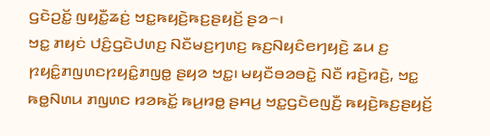ꤞꤢꤧꤑꤢꤩ꤭ ꤜꤟꤢꤪ꤭ꤘꤢꤦ꤬ ꤠꤢ꤭ꤒꤟꤢꤧ꤬ꤒꤢ꤬ꤔꤟꤢꤩ꤬ ꤔꤤ꤮꤯
ꤠꤢ꤭ ꤊꤟꤢꤦ ꤓꤢꤨ꤬ꤞꤢꤧꤓꤛꤢ꤬ ꤡꤢꤪꤗꤢ꤬ꤚꤛꤢ꤬ ꤒꤢ꤬ꤡꤟꤢꤨꤕꤚꤟꤢꤧ꤬ ꤘꤣ ꤢ꤬ ꤐꤟꤢꤨ꤭ꤊꤜꤛꤢꤐꤟꤢꤨ꤭ꤊꤜꤥ꤭ ꤔꤟꤤ ꤠꤢ꤭꤯ ꤗꤟꤢꤪꤋꤤꤋꤢꤧ꤭ ꤡꤢꤪ ꤙꤢꤧ꤬ꤙꤢꤧ꤬, ꤠꤢ꤭ ꤒꤥ꤭ꤡꤛꤣ ꤊꤜꤛꤢ ꤙꤤꤒꤢꤩ꤭ ꤒꤣ꤬ꤙꤥ꤭ ꤔꤌꤣ꤬ ꤠꤢ꤭ꤞꤢꤧꤕꤜꤢꤪ꤬ ꤒꤟꤢꤧ꤬ꤒꤢ꤬ꤔꤟꤢꤩ꤬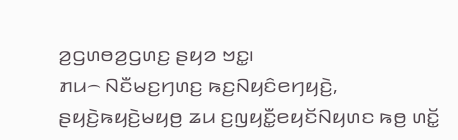ꤤ꤬ꤞꤛꤥꤤ꤬ꤞꤛꤢ꤬ ꤔꤟꤤ ꤠꤢ꤭꤯
ꤊꤣ꤮ ꤡꤢꤪꤗꤢ꤬ꤚꤛꤢ꤬ ꤒꤢ꤬ꤡꤟꤢꤨꤕꤚꤟꤢꤧ꤬, ꤔꤟꤢꤧ꤬ꤒꤟꤢꤧ꤬ꤗꤟꤥ꤬ ꤘꤣ ꤢ꤬ꤜꤟꤢꤪ꤭ꤕꤟꤢꤩꤡꤟꤛꤢ ꤒꤥ꤬ ꤛꤢꤩ꤭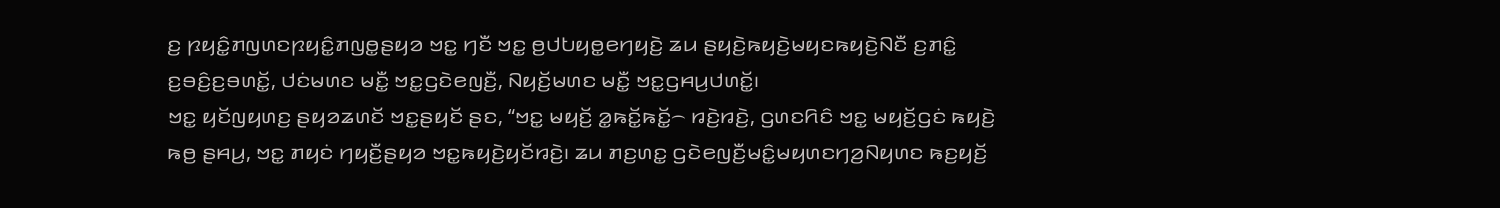ꤢ꤬ ꤐꤟꤢꤨ꤭ꤊꤜꤛꤢꤐꤟꤢꤨ꤭ꤊꤜꤥ꤭ꤔꤟꤤ ꤠꤢ꤭ ꤚꤢꤪ ꤠꤢ꤭ ꤥ꤬ꤓꤝꤟꤥ꤭ꤕꤚꤟꤢꤧ꤬ ꤘꤣ ꤔꤟꤢꤧ꤬ꤒꤟꤢꤧ꤬ꤗꤟꤢꤒꤟꤢꤧ꤬ꤡꤢꤪ ꤢ꤬ꤊꤢꤨ꤭ ꤢ꤬ꤋꤢꤨ꤬ꤢ꤬ꤋꤛꤢꤩ꤭, ꤓꤢꤦꤗꤛꤢ ꤗꤢꤪ꤭ ꤠꤢ꤭ꤞꤢꤧꤕꤜꤢꤪ꤬, ꤡꤟꤢꤩ꤬ꤗꤛꤢ ꤗꤢꤪ꤭ ꤠꤢ꤭ꤞꤌꤣ꤬ꤓꤛꤢꤩ꤭꤯
ꤠꤢ꤭ ꤟꤢꤩꤜꤟꤛꤢ꤬ ꤔꤟꤤꤘꤛꤢꤩ ꤠꤢ꤭ꤔꤟꤢꤩ ꤔꤢ, “ꤠꤢ꤭ ꤗꤟꤢꤩ꤬ ꤤ꤭ꤒꤢꤩ꤭ꤒꤢꤩ꤭꤮ ꤙꤢꤧ꤬ꤙꤢꤧ꤬, ꤞꤛꤢꤖꤢꤨ ꤠꤢ꤭ ꤗꤟꤢꤩ꤬ꤞꤢꤦ ꤒꤟꤢꤧ꤬ ꤒꤥ꤬ ꤔꤌꤣ꤬, ꤠꤢ꤭ ꤊꤟꤢꤦ ꤚꤟꤢꤪ꤬ꤔꤟꤤ ꤠꤢ꤭ꤒꤟꤢꤧ꤬ꤟꤢꤩꤙꤢꤧ꤬꤯ ꤘꤣ ꤊꤢ꤬ꤛꤢ꤭ ꤞꤢꤧꤕꤜꤢꤪ꤬ꤗꤢꤨ꤭ꤗꤟꤛꤢꤚꤤ꤬ꤡꤟꤛꤢ ꤒꤢ꤬ꤟꤢꤩ꤬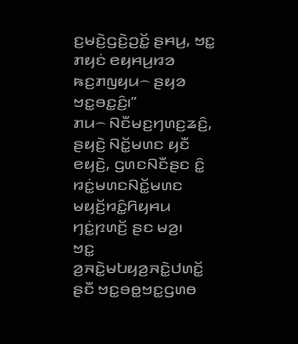ꤢ꤬ꤗꤢꤧ꤬ꤞꤢꤧ꤬ꤑꤢꤩ꤭ ꤔꤌꤣ꤬, ꤠꤢ꤭ ꤊꤟꤢꤦ ꤕꤟꤌꤣ꤬ꤙꤤ ꤒꤢ꤬ꤊꤜꤟꤣ꤮ ꤔꤟꤤ ꤠꤢ꤭ꤋꤢ꤭ꤢꤨ꤬꤯”
ꤊꤣ꤮ ꤡꤢꤪꤗꤢ꤬ꤚꤛꤢ꤬ꤘꤢꤨ꤬, ꤔꤟꤢꤧ꤬ ꤡꤢꤩ꤭ꤗꤛꤢ ꤟꤢꤪ ꤕꤟꤢꤧ꤬, ꤞꤛꤢꤡꤢꤪꤔꤢ ꤢꤨ꤭ ꤙꤢꤦ꤭ꤗꤛꤢꤡꤢꤩ꤭ꤗꤛꤢ ꤗꤟꤢꤩ꤬ꤙꤢꤨ꤭ꤖꤟꤌꤣ ꤚꤢꤦ꤭ꤐꤛꤢꤩ꤬ ꤔꤢ ꤗꤤ꤬꤯
ꤠꤢ꤭ ꤤ꤬ꤏꤢꤧ꤭ꤗꤝꤟꤤ꤬ꤏꤢꤧ꤭ꤓꤛꤢꤩ꤭ ꤔꤢꤪ ꤠꤢ꤭ꤋꤥ꤭ꤠꤢ꤭ꤞꤛꤥ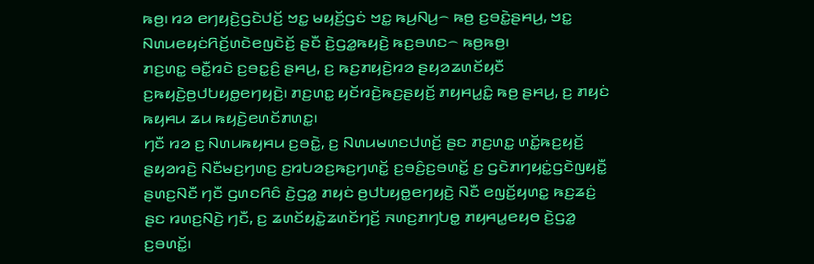ꤒꤥ꤬꤯ ꤙꤤ ꤕꤚꤟꤢꤧ꤬ꤞꤢꤧꤓꤢꤩ꤬ ꤠꤢ꤭ ꤗꤟꤢꤩ꤬ꤞꤢꤦ ꤠꤢ꤭ ꤒꤣ꤬ꤡꤣ꤬꤮ ꤒꤥ꤬ ꤢ꤬ꤋꤢꤧ꤭ꤔꤌꤣ꤬, ꤠꤢ꤭ ꤡꤛꤣꤕꤟꤢꤦꤖꤢꤩ꤬ꤛꤢꤧꤕꤜꤢꤧꤢꤩ꤬ ꤔꤢꤪ ꤢꤧ꤬ꤞꤤ꤭ꤒꤟꤢꤧ꤬ ꤒꤢ꤬ꤋꤛꤢ꤮ ꤒꤥ꤬ꤒꤥ꤬꤯
ꤊꤢ꤬ꤛꤢ꤭ ꤋꤢꤪ꤭ꤙꤢꤧ ꤢ꤬ꤋꤢ꤭ꤢꤨ꤬ ꤔꤌꤣ꤬, ꤢ꤬ ꤒꤢ꤬ꤊꤟꤢꤧ꤬ꤙꤤ ꤔꤟꤤꤘꤛꤢꤩꤟꤢꤪ ꤢ꤬ꤒꤟꤢꤧ꤬ꤥ꤬ꤓꤝꤟꤥ꤭ꤕꤚꤟꤢꤧ꤬꤯ ꤊꤢ꤬ꤛꤢ꤭ ꤟꤢꤩꤙꤢꤧ꤬ꤒꤢ꤬ꤔꤟꤢꤩ꤬ ꤊꤟꤌꤣ꤭ꤢꤨ꤭ ꤒꤥ꤬ ꤔꤌꤣ꤬, ꤢ꤬ ꤊꤟꤢꤦ ꤒꤟꤌꤣ ꤘꤣ ꤒꤟꤢꤧ꤬ꤕꤛꤢꤩꤊꤛꤢ꤭꤯
ꤚꤢꤪ ꤙꤤ ꤢ꤬ ꤡꤛꤣꤒꤟꤌꤣ ꤢ꤬ꤋꤢꤧ꤭, ꤢ꤬ ꤡꤛꤣꤗꤛꤢꤓꤛꤢꤩ꤬ ꤔꤢ ꤊꤢ꤬ꤛꤢ꤭ ꤛꤢꤩ꤭ꤒꤢ꤬ꤟꤢꤩ꤬ ꤔꤟꤤꤙꤢꤧ꤬ ꤡꤢꤪꤗꤢ꤬ꤚꤛꤢ꤬ ꤢ꤬ꤙꤝꤤꤢ꤬ꤒꤢ꤬ꤚꤛꤢꤩ꤭ ꤢ꤬ꤋꤢꤨ꤬ꤢ꤬ꤋꤛꤢꤩ꤭ ꤢ꤬ ꤞꤢꤧꤊꤚꤟꤢꤦ꤭ꤞꤢꤧꤜꤟꤢꤪ꤭ ꤔꤛꤢ꤬ꤡꤢꤪ ꤚꤢꤪ ꤞꤛꤢꤖꤢꤨ ꤢꤧ꤬ꤞꤤ꤭ ꤊꤟꤢꤦ ꤥ꤬ꤓꤝꤟꤥ꤭ꤕꤚꤟꤢꤧ꤬ ꤡꤢꤪ ꤕꤜꤢꤩ꤬ꤟꤛꤢ꤭ ꤒꤢ꤬ꤘꤢꤦ꤬ ꤔꤢ ꤙꤛꤢ꤬ꤡꤢꤧ꤬ ꤚꤢꤪ, ꤢ꤬ ꤘꤛꤢꤩꤟꤢꤧ꤭ꤘꤛꤢꤩꤚꤢꤩ꤬ ꤏꤛꤢ꤬ꤊꤚꤝꤥ꤭ ꤊꤟꤌꤣ꤭ꤕꤟꤥ ꤢꤧ꤬ꤞꤤ꤭ ꤢ꤬ꤋꤛꤢꤩ꤭꤯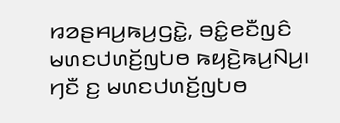ꤙꤤꤔꤌꤣ꤬ꤒꤣ꤬ꤞꤢꤧ꤭, ꤋꤢꤨ꤭ꤕꤢꤪꤜꤢꤨ ꤗꤛꤢꤓꤛꤢꤩ꤬ꤜꤝꤥ ꤒꤟꤢꤧ꤬ꤒꤣ꤬ꤡꤣ꤬꤯ ꤚꤢꤪ ꤢ꤬ ꤗꤛꤢꤓꤛꤢꤩ꤬ꤜꤝꤥ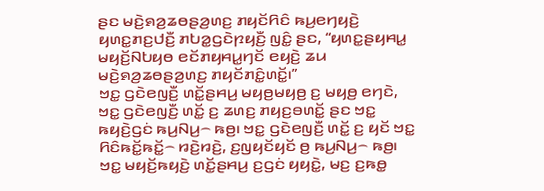ꤔꤢ ꤗꤢꤧ꤬ꤎꤤ꤬ꤘꤥꤔꤤ꤬ꤛꤢ꤬ ꤊꤟꤢꤩꤖꤢꤨ ꤒꤣ꤬ꤕꤚꤟꤢꤧ꤬ ꤟꤛꤢ꤭ꤊꤢ꤬ꤓꤢꤪ꤬ ꤊꤝꤤ꤭ꤞꤢꤧꤐꤟꤢꤪ꤬ ꤜꤢꤨ꤭ ꤔꤢ, “ꤟꤛꤢ꤭ꤔꤟꤌꤣ꤭ ꤗꤟꤢꤩ꤬ꤡꤝꤟꤥ ꤕꤢꤩꤊꤟꤌꤣ꤭ꤚꤢꤩ ꤕꤟꤢꤧ꤬ ꤘꤣ ꤗꤢꤧ꤬ꤎꤤ꤬ꤘꤥꤔꤤ꤬ꤛꤢ꤬ ꤊꤟꤢꤩꤊꤢꤨ꤭ꤛꤢꤩ꤭꤯”
ꤠꤢ꤭ ꤞꤢꤧꤕꤜꤢꤪ꤬ ꤛꤢꤩ꤭ꤔꤌꤣ꤬ ꤗꤟꤥ꤬ꤗꤟꤥ꤬ ꤢ꤬ ꤗꤟꤥ꤬ ꤕꤚꤢꤧ, ꤠꤢ꤭ ꤞꤢꤧꤕꤜꤢꤪ꤬ ꤛꤢꤩ꤭ ꤢ꤬ ꤘꤛꤢ꤬ ꤊꤟꤢ꤬ꤋꤛꤢꤩ꤭ ꤔꤢ ꤠꤢ꤭ ꤒꤟꤢꤧ꤬ꤞꤢꤦ ꤒꤣ꤬ꤡꤣ꤬꤮ ꤒꤥ꤬꤯ ꤠꤢ꤭ ꤞꤢꤧꤕꤜꤢꤪ꤬ ꤛꤢꤩ꤭ ꤢ꤬ ꤟꤢꤩ ꤠꤢ꤭ ꤖꤢꤨꤒꤢꤩ꤭ꤒꤢꤩ꤭꤮ ꤙꤢꤧ꤬ꤙꤢꤧ꤬, ꤢ꤬ꤜꤟꤢꤩꤟꤢꤩ ꤥ꤬ ꤒꤣ꤬ꤡꤣ꤬꤮ ꤒꤥ꤬꤯ ꤠꤢ꤭ ꤗꤟꤢꤩ꤬ꤒꤟꤢꤧ꤬ ꤛꤢꤩ꤭ꤔꤌꤣ꤬ ꤢ꤬ꤞꤢꤦ ꤟꤟꤢꤧ꤭, ꤗꤢ꤬ ꤢ꤬ꤒꤥ꤭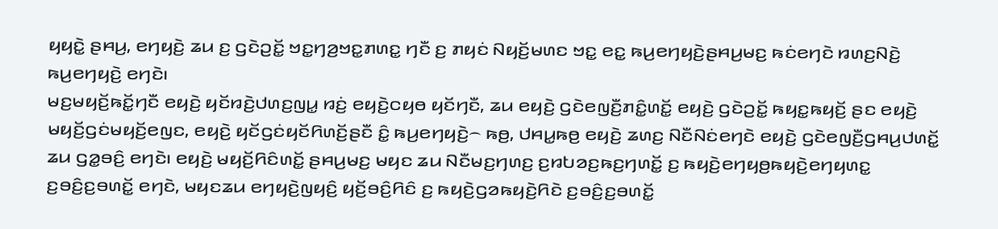ꤟꤟꤢꤧ꤭ ꤔꤌꤣ꤬, ꤕꤚꤟꤢꤧ꤬ ꤘꤣ ꤢ꤬ ꤞꤢꤧꤑꤢꤩ꤭ ꤠꤢ꤭ꤚꤤ꤬ꤠꤢ꤭ꤊꤛꤢ꤭ ꤚꤢꤪ ꤢ꤬ ꤊꤟꤢꤦ ꤡꤟꤢꤩ꤬ꤗꤛꤢ ꤠꤢ꤭ ꤕꤢ꤭ ꤒꤣ꤬ꤕꤚꤟꤢꤧ꤬ꤔꤌꤣ꤬ꤗꤢ꤬ ꤒꤢꤦꤕꤚꤢꤧ ꤙꤛꤢ꤬ꤡꤢꤧ꤬ ꤒꤣ꤬ꤕꤚꤟꤢꤧ꤬ ꤕꤚꤢꤧ꤯
ꤗꤢ꤬ꤗꤟꤢꤩ꤬ꤒꤢꤩ꤭ꤚꤢꤪ ꤕꤟꤢꤧ꤬ ꤟꤢꤩꤙꤢꤧ꤬ꤓꤛꤢ꤬ꤜꤣ꤭ ꤙꤢꤦ꤬ ꤕꤟꤢꤧ꤬ꤍꤟꤥ ꤟꤢꤩꤚꤢꤪ, ꤘꤣ ꤕꤟꤢꤧ꤬ ꤞꤢꤧꤕꤜꤢꤪ꤬ꤊꤢꤨ꤭ꤛꤢꤩ꤭ ꤕꤟꤢꤧ꤬ ꤞꤢꤧꤑꤢꤩ꤭ ꤒꤟꤢ꤭ꤒꤟꤢꤩ꤬ ꤔꤢ ꤕꤟꤢꤧ꤬ ꤗꤟꤢꤩ꤬ꤞꤢꤦꤗꤟꤢꤩ꤬ꤕꤜꤢ, ꤕꤟꤢꤧ꤬ ꤟꤢꤩꤞꤢꤦꤟꤢꤩꤖꤛꤢꤩ꤬ꤔꤢꤪ ꤢꤨ꤭ ꤒꤣ꤬ꤕꤚꤟꤢꤧ꤬꤮ ꤒꤥ꤬, ꤓꤌꤣ꤭ꤒꤥ꤬ ꤕꤟꤢꤧ꤬ ꤘꤛꤢ꤬ ꤡꤢꤪꤡꤢꤦꤕꤚꤢꤧ ꤕꤟꤢꤧ꤬ ꤞꤢꤧꤕꤜꤢꤪ꤬ꤞꤌꤣ꤬ꤓꤛꤢꤩ꤭ ꤘꤣ ꤞꤤ꤭ꤋꤢꤨ꤬ ꤕꤚꤢꤧ꤯ ꤕꤟꤢꤧ꤬ ꤗꤟꤢꤩ꤬ꤖꤢꤨꤛꤢꤩ꤭ ꤔꤌꤣ꤬ꤗꤢ꤬ ꤗꤟꤢ ꤘꤣ ꤡꤢꤪꤗꤢ꤬ꤚꤛꤢ꤬ ꤢ꤬ꤙꤝꤤꤢ꤬ꤒꤢ꤬ꤚꤛꤢꤩ꤭ ꤢ꤬ ꤒꤟꤢꤧ꤬ꤕꤚꤟꤥ꤬ꤒꤟꤢꤧ꤬ꤕꤚꤟꤛꤢ꤭ ꤢ꤬ꤋꤢꤨ꤬ꤢ꤬ꤋꤛꤢꤩ꤭ ꤕꤚꤢꤧ, ꤗꤟꤢꤘꤣ ꤕꤚꤟꤢꤧ꤬ꤜꤟꤢꤨ꤬ ꤟꤢꤩ꤬ꤋꤢꤨ꤬ꤖꤢꤨ ꤢ꤬ ꤒꤟꤢꤧ꤬ꤞꤤꤒꤟꤢꤧ꤬ꤖꤢꤧ ꤢ꤬ꤋꤢꤨ꤬ꤢ꤬ꤋꤛꤢꤩ꤭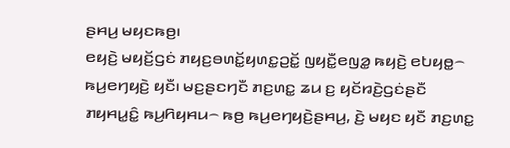ꤔꤌꤣ꤬ ꤗꤟꤢꤒꤥ꤬꤯
ꤕꤟꤢꤧ꤬ ꤗꤟꤢꤩ꤬ꤞꤢꤦ ꤊꤟꤢ꤬ꤋꤛꤢꤩ꤭ꤟꤛꤢ꤭ꤑꤢꤩ꤭ ꤜꤟꤢꤪ꤭ꤕꤜꤤ꤭ ꤒꤟꤢꤧ꤬ ꤕꤝꤟꤥ꤭꤮ ꤒꤣ꤬ꤕꤚꤟꤢꤧ꤬ ꤟꤢꤪ꤯ ꤗꤢ꤬ꤔꤢꤚꤢꤪ ꤊꤢ꤬ꤛꤢ꤭ ꤘꤣ ꤢ꤬ ꤟꤢꤩꤙꤢꤧ꤬ꤞꤢꤦꤔꤢꤪ ꤊꤟꤌꤣ꤭ꤢꤨ꤭ ꤒꤣ꤬ꤖꤟꤌꤣ꤮ ꤒꤥ꤬ ꤒꤣ꤬ꤕꤚꤟꤢꤧ꤬ꤔꤌꤣ꤬, ꤢꤧ꤬ ꤗꤟꤢ ꤟꤢꤪ ꤊꤢ꤬ꤛꤢ꤭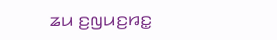ꤘꤣ ꤢ꤬ꤜꤣꤢ꤬ꤙꤢ꤭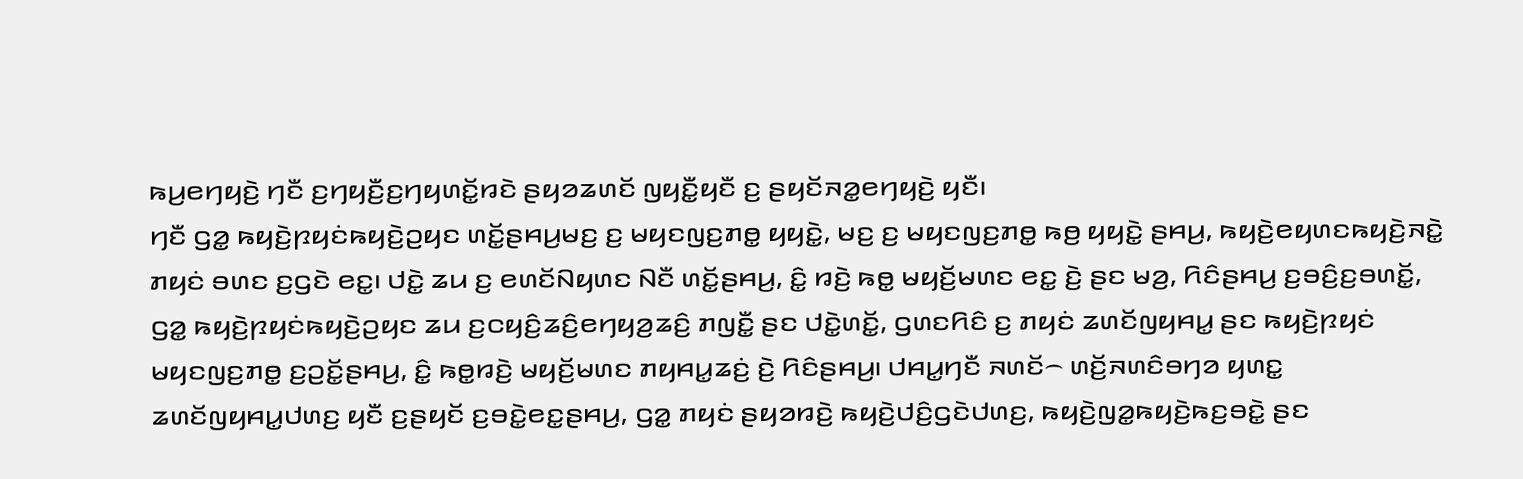ꤒꤣ꤬ꤕꤚꤟꤢꤧ꤬ ꤚꤢꤪ ꤢ꤬ꤚꤟꤢꤪ꤬ꤢ꤬ꤚꤟꤛꤢꤩ꤭ꤙꤢꤧ ꤔꤟꤤꤘꤛꤢꤩ ꤜꤟꤢꤪ꤭ꤟꤢꤪ ꤢ꤬ ꤔꤟꤢꤩꤏꤤ꤭ꤕꤚꤟꤢꤧ꤬ ꤟꤢꤪ꤯
ꤚꤢꤪ ꤞꤤ꤭ ꤒꤟꤢꤧ꤬ꤐꤟꤢꤦꤒꤟꤢꤧ꤬ꤑꤟꤢ ꤛꤢꤩ꤭ꤔꤌꤣ꤬ꤗꤢ꤬ ꤢ꤬ ꤗꤟꤢꤜꤢ꤬ꤊꤥ꤭ ꤟꤟꤢꤧ꤭, ꤗꤢ꤬ ꤢ꤬ ꤗꤟꤢꤜꤢ꤬ꤊꤥ꤭ ꤒꤥ꤬ ꤟꤟꤢꤧ꤭ ꤔꤌꤣ꤬, ꤒꤟꤢꤧ꤬ꤕꤟꤛꤢꤒꤟꤢꤧ꤬ꤏꤢꤧ꤭ ꤊꤟꤢꤦ ꤋꤛꤢ ꤢ꤬ꤞꤢꤧ ꤕꤢ꤭꤯ ꤓꤢꤧ꤭ ꤘꤣ ꤢ꤬ ꤕꤛꤢꤩꤡꤟꤛꤢ ꤡꤢꤪ ꤛꤢꤩ꤭ꤔꤌꤣ꤬, ꤢꤨ꤭ ꤙꤢꤧ꤬ ꤒꤥ꤭ ꤗꤟꤢꤩ꤬ꤗꤛꤢ ꤕꤢ꤭ ꤢꤧ꤬ ꤔꤢ ꤗꤤ꤬, ꤖꤢꤨꤔꤌꤣ꤬ ꤢ꤬ꤋꤢꤨ꤬ꤢ꤬ꤋꤛꤢꤩ꤭, ꤞꤤ꤭ ꤒꤟꤢꤧ꤬ꤐꤟꤢꤦꤒꤟꤢꤧ꤬ꤑꤟꤢ ꤘꤣ ꤢ꤬ꤍꤟꤢꤨ꤬ꤘꤢꤨ꤬ꤕꤚꤟꤤ꤬ꤘꤢꤨ꤬ ꤊꤜꤢꤪ꤭ ꤔꤢ ꤓꤢꤧ꤭ꤛꤢꤩ꤭, ꤞꤛꤢꤖꤢꤨ ꤢ꤬ ꤊꤟꤢꤦ ꤘꤛꤢꤩꤜꤟꤌꤣ꤭ ꤔꤢ ꤒꤟꤢꤧ꤬ꤐꤟꤢꤦ ꤗꤟꤢꤜꤢ꤬ꤊꤥ꤭ ꤢ꤬ꤑꤢꤩ꤭ꤔꤌꤣ꤬, ꤢꤨ꤭ ꤒꤥ꤭ꤙꤢꤧ꤬ ꤗꤟꤢꤩ꤬ꤗꤛꤢ ꤊꤟꤌꤣ꤭ꤘꤢꤦ꤬ ꤢꤧ꤬ ꤖꤢꤨꤔꤌꤣ꤬꤯ ꤓꤌꤣ꤭ꤚꤢꤪ ꤏꤛꤢꤩ꤮ ꤛꤢꤩ꤬ꤏꤛꤢꤨꤋꤚꤤ ꤟꤛꤢ꤭ ꤘꤛꤢꤩꤜꤟꤌꤣ꤭ꤓꤛꤢ꤬ ꤟꤢꤪ ꤢ꤬ꤔꤟꤢꤩ ꤢ꤬ꤋꤢꤧ꤭ꤕꤢ꤭ꤔꤌꤣ꤬, ꤞꤤ꤭ ꤊꤟꤢꤦ ꤔꤟꤤꤙꤢꤧ꤬ ꤒꤟꤢꤧ꤬ꤓꤢꤨ꤬ꤞꤢꤧꤓꤛꤢ꤬, ꤒꤟꤢꤧ꤬ꤜꤤ꤭ꤒꤟꤢꤧ꤬ꤒꤢ꤬ꤋꤢꤧ꤭ ꤔꤢ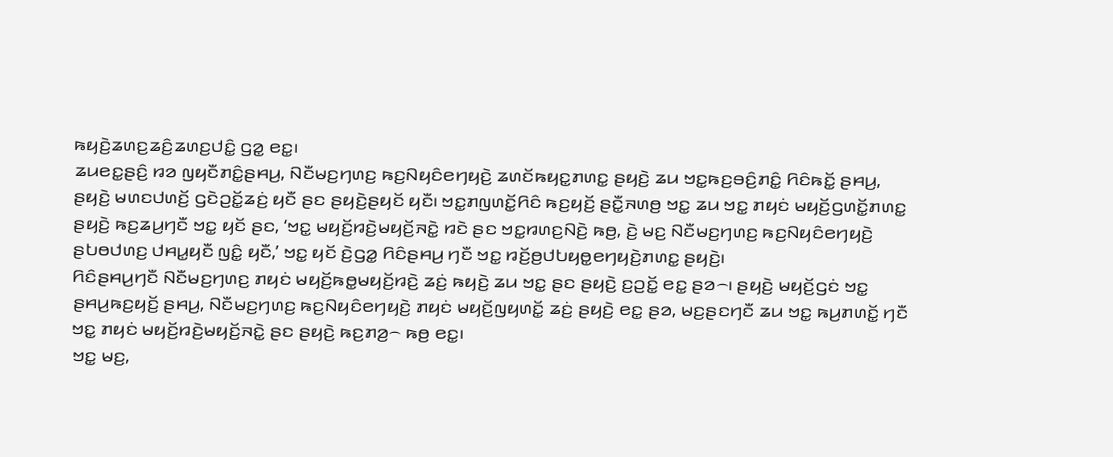ꤒꤟꤢꤧ꤬ꤘꤛꤢ꤬ꤘꤢꤨ꤬ꤘꤛꤢ꤬ꤓꤢꤨ꤭ ꤞꤤ꤭ ꤕꤢ꤭꤯
ꤘꤣꤕꤢ꤭ꤔꤢꤨ꤬ ꤙꤤ ꤜꤟꤢꤪꤊꤢꤨ꤭ꤔꤌꤣ꤬, ꤡꤢꤪꤗꤢ꤬ꤚꤛꤢ꤬ ꤒꤢ꤬ꤡꤟꤢꤨꤕꤚꤟꤢꤧ꤬ ꤘꤛꤢꤩꤒꤟꤢ꤭ꤊꤛꤢ꤭ ꤔꤟꤢꤧ꤬ ꤘꤣ ꤠꤢ꤭ꤒꤢ꤬ꤋꤢꤨ꤬ꤊꤢꤨ꤭ ꤖꤢꤨꤒꤢꤩ꤭ ꤔꤌꤣ꤬, ꤔꤟꤢꤧ꤬ ꤗꤛꤢꤓꤛꤢꤩ꤬ ꤞꤢꤧꤑꤢꤩ꤭ꤘꤢꤦ꤬ ꤟꤢꤪ ꤔꤢ ꤔꤟꤢꤧ꤬ꤔꤟꤢꤩ ꤟꤢꤪ꤯ ꤠꤢ꤭ꤊꤜꤛꤢꤩ꤭ꤖꤢꤨ ꤒꤢ꤬ꤟꤢꤩ꤬ ꤔꤢꤪ꤭ꤏꤛꤥ꤬ ꤠꤢ꤭ ꤘꤣ ꤠꤢ꤭ ꤊꤟꤢꤦ ꤗꤟꤢꤩ꤬ꤞꤛꤢꤩ꤭ꤊꤛꤢ꤭ ꤔꤟꤢꤧ꤬ ꤒꤢ꤬ꤘꤣ꤬ꤚꤢꤪ ꤠꤢ꤭ ꤟꤢꤩ ꤔꤢ, ‘ꤠꤢ꤭ ꤗꤟꤢꤩ꤬ꤙꤢꤧ꤬ꤗꤟꤢꤩ꤬ꤏꤢꤧ꤭ ꤙꤢꤧ ꤔꤢ ꤠꤢ꤭ꤙꤛꤢ꤬ꤡꤢꤧ꤬ ꤒꤥ꤬, ꤢꤧ꤬ ꤗꤢ꤬ ꤡꤢꤪꤗꤢ꤬ꤚꤛꤢ꤬ ꤒꤢ꤬ꤡꤟꤢꤨꤕꤚꤟꤢꤧ꤬ ꤔꤝꤥꤓꤛꤢ꤬ ꤓꤌꤣ꤭ꤟꤢꤪ ꤜꤢꤨ꤭ ꤟꤢꤪ,’ ꤠꤢ꤭ ꤟꤢꤩ ꤢꤧ꤬ꤞꤤ꤭ ꤖꤢꤨꤔꤌꤣ꤬ ꤚꤢꤪ ꤠꤢ꤭ ꤙꤢꤩ꤬ꤥ꤬ꤓꤝꤟꤥ꤭ꤕꤚꤟꤢꤧ꤬ꤊꤛꤢ꤭ ꤔꤟꤢꤧ꤬꤯
ꤖꤢꤨꤔꤌꤣ꤬ꤚꤢꤪ ꤡꤢꤪꤗꤢ꤬ꤚꤛꤢ꤬ ꤊꤟꤢꤦ ꤗꤟꤢꤩ꤬ꤒꤥ꤭ꤗꤟꤢꤩ꤬ꤙꤢꤧ꤬ ꤘꤢꤦ꤬ ꤒꤟꤢꤧ꤬ ꤘꤣ ꤠꤢ꤭ ꤔꤢ ꤔꤟꤢꤧ꤬ ꤢ꤬ꤑꤢꤩ꤭ ꤕꤢ꤭ ꤔꤤ꤮꤯ ꤔꤟꤢꤧ꤬ ꤗꤟꤢꤩ꤬ꤞꤢꤦ ꤠꤢ꤭ ꤔꤌꤣ꤬ꤒꤢ꤬ꤟꤢꤩ꤬ ꤔꤌꤣ꤬, ꤡꤢꤪꤗꤢ꤬ꤚꤛꤢ꤬ ꤒꤢ꤬ꤡꤟꤢꤨꤕꤚꤟꤢꤧ꤬ ꤊꤟꤢꤦ ꤗꤟꤢꤩ꤬ꤜꤟꤛꤢꤩ꤭ ꤘꤢꤦ꤬ ꤔꤟꤢꤧ꤬ ꤕꤢ꤭ ꤔꤤ, ꤗꤢ꤬ꤔꤢꤚꤢꤪ ꤘꤣ ꤠꤢ꤭ ꤒꤣ꤬ꤊꤛꤢꤩ꤭ ꤚꤢꤪ ꤠꤢ꤭ ꤊꤟꤢꤦ ꤗꤟꤢꤩ꤬ꤙꤢꤧ꤬ꤗꤟꤢꤩ꤬ꤏꤢꤧ꤭ ꤔꤢ ꤔꤟꤢꤧ꤬ ꤒꤢ꤬ꤊꤤ꤬꤮ ꤒꤥ꤬ ꤕꤢ꤭꤯
ꤠꤢ꤭ ꤗꤢ꤬,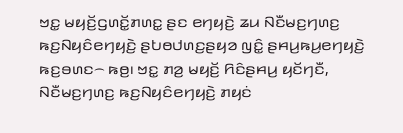ꤠꤢ꤭ ꤗꤟꤢꤩ꤬ꤞꤛꤢꤩ꤭ꤊꤛꤢ꤭ ꤔꤢ ꤕꤚꤟꤢꤧ꤬ ꤘꤣ ꤡꤢꤪꤗꤢ꤬ꤚꤛꤢ꤬ ꤒꤢ꤬ꤡꤟꤢꤨꤕꤚꤟꤢꤧ꤬ ꤔꤝꤥꤓꤛꤢ꤬ꤔꤟꤤ ꤜꤢꤨ꤭ ꤔꤌꤣ꤬ꤒꤣ꤬ꤕꤚꤟꤢꤧ꤬ ꤒꤢ꤬ꤋꤛꤢ꤮ ꤒꤥ꤬꤯ ꤠꤢ꤭ ꤊꤤ꤬ ꤗꤟꤢꤩ꤬ ꤖꤢꤨꤔꤌꤣ꤬ ꤟꤢꤩꤚꤢꤪ, ꤡꤢꤪꤗꤢ꤬ꤚꤛꤢ꤬ ꤒꤢ꤬ꤡꤟꤢꤨꤕꤚꤟꤢꤧ꤬ ꤊꤟꤢꤦ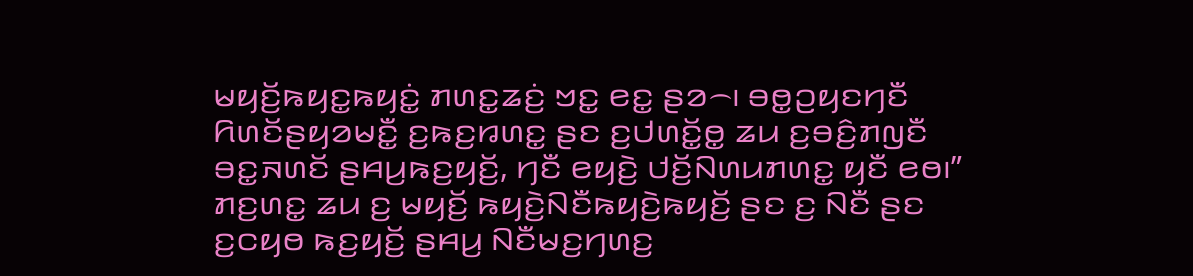ꤗꤟꤢꤩ꤬ꤒꤟꤢ꤭ꤒꤟꤢꤦ꤭ ꤊꤛꤢ꤭ꤘꤢꤦ꤬ ꤠꤢ꤭ ꤕꤢ꤭ ꤔꤤ꤮꤯ ꤋꤥ꤭ꤑꤟꤢꤚꤢꤪ ꤖꤛꤢꤩꤔꤟꤤꤗꤢꤪ꤭ ꤢ꤬ꤒꤢ꤬ꤙꤛꤢ꤭ ꤔꤢ ꤢ꤬ꤓꤛꤢꤩ꤭ꤥ꤭ ꤘꤣ ꤢ꤬ꤋꤢꤨ꤬ꤊꤜꤢꤪ ꤋꤢ꤭ꤏꤛꤢꤩ ꤔꤌꤣ꤬ꤒꤢ꤬ꤟꤢꤩ꤬, ꤚꤢꤪ ꤕꤟꤢꤧ꤬ ꤓꤢꤩ꤬ꤡꤛꤣꤊꤛꤢ꤭ ꤟꤢꤪ ꤕꤥ꤯”
ꤊꤢ꤬ꤛꤢ꤭ ꤘꤣ ꤢ꤬ ꤗꤟꤢꤩ꤬ ꤒꤟꤢꤧ꤬ꤡꤢꤪꤒꤟꤢꤧ꤬ꤒꤟꤢꤩ꤬ ꤔꤢ ꤢ꤬ ꤡꤢꤪ ꤔꤢ ꤢ꤬ꤍꤟꤥ ꤒꤢ꤬ꤟꤢꤩ꤬ ꤔꤌꤣ꤬ ꤡꤢꤪꤗꤢ꤬ꤚꤛꤢ꤬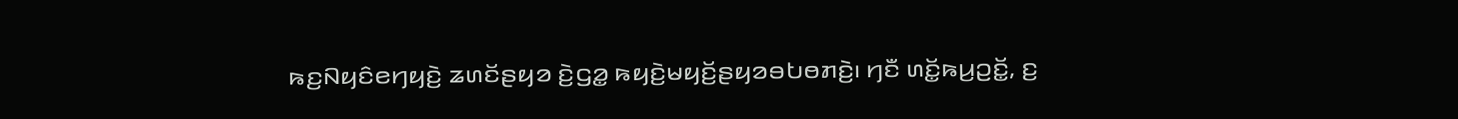ꤒꤢ꤬ꤡꤟꤢꤨꤕꤚꤟꤢꤧ꤬ ꤘꤛꤢꤩꤔꤟꤤ ꤢꤧ꤬ꤞꤤ꤭ ꤒꤟꤢꤧ꤬ꤗꤟꤢꤩ꤬ꤔꤟꤤꤋꤝꤥꤊꤢꤧ꤬꤯ ꤚꤢꤪ ꤛꤢꤩ꤭ꤒꤣ꤬ꤑꤢꤩ꤭, ꤢ꤬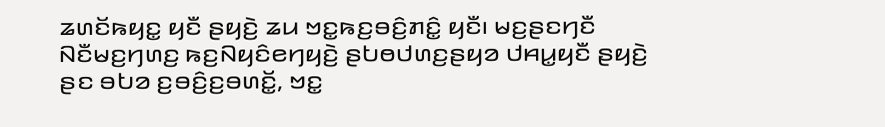ꤘꤛꤢꤩꤒꤟꤢ꤭ ꤟꤢꤪ ꤔꤟꤢꤧ꤬ ꤘꤣ ꤠꤢ꤭ꤒꤢ꤬ꤋꤢꤨ꤬ꤊꤢꤨ꤭ ꤟꤢꤪ꤯ ꤗꤢ꤬ꤔꤢꤚꤢꤪ ꤡꤢꤪꤗꤢ꤬ꤚꤛꤢ꤬ ꤒꤢ꤬ꤡꤟꤢꤨꤕꤚꤟꤢꤧ꤬ ꤔꤝꤥꤓꤛꤢ꤬ꤔꤟꤤ ꤓꤌꤣ꤭ꤟꤢꤪ ꤔꤟꤢꤧ꤬ ꤔꤢ ꤋꤝꤤ ꤢ꤬ꤋꤢꤨ꤬ꤢ꤬ꤋꤛꤢꤩ꤭, ꤠꤢ꤭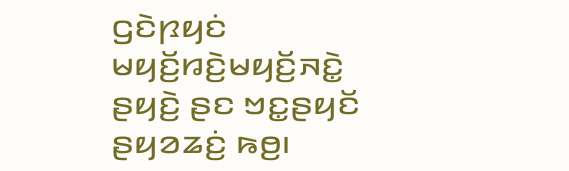ꤞꤢꤧꤐꤟꤢꤦ ꤗꤟꤢꤩ꤬ꤙꤢꤧ꤬ꤗꤟꤢꤩ꤬ꤏꤢꤧ꤭ ꤔꤟꤢꤧ꤬ ꤔꤢ ꤠꤢ꤭ꤔꤟꤢꤩ ꤔꤟꤤꤘꤢꤦ꤬ ꤒꤥ꤬꤯